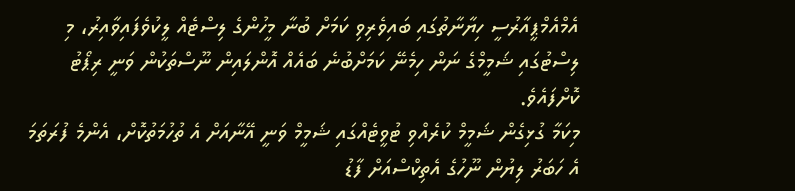އެމްއެމްޕީއާރުސީ ހިޔާނާތުގައި ބައިވެރިވި ކަމަށް ބުނާ މީހުންގެ ލިސްޓެއް ލީކުވެފައިވާއިރު، މި ލިސްޓުގައި ޝަމީމްގެ ނަން ހިމެނޭ ކަމަށްބުނެ ބައެއް އޮންލައިން ނޫސްތަކުން ވަނީ ރިޕޯޓު ކޮށްފައެވެ.
މިކަމާ ގުޅިގެން ޝަމީމް ކުރެއްވި ޓުވީޓެއްގައި ޝަމީމް ވަނީ އޭނާއަށް އެ ތުހުމަތުކޮށް، އެންމެ ފުރަތަމަ އެ ހަބަރު ލިޔުން ނޫހުގެ އެތިކްސްއަށް ފާޑު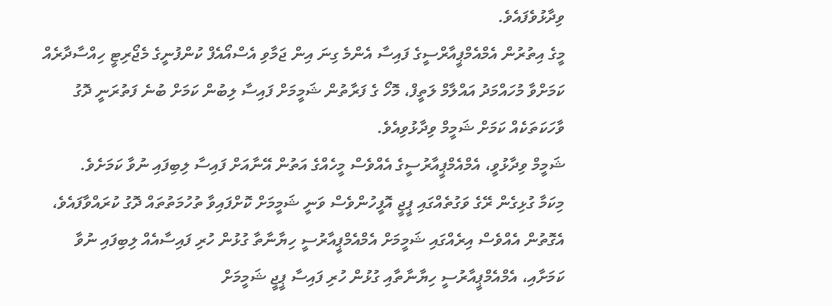ވިދާޅުވެފައެވެ.
މީގެ އިތުރުން އެމްއެމްޕީއާރްސީގެ ފައިސާ އެންމެ ގިނަ އިން ޖަމާވި އެސްއޯއެފް ކުންފުނީގެ މެޖޯރިޓީ ހިއްސާދާރެއް ކަމަށްވާ މުހައްމަދު އައްލާމް ލަތީފް، މޮހޯ ގެ ފަރާތުން ޝަމީމަށް ފައިސާ ލިބުން ކަމަށް ބުނެ ފަތުރަނީ ދޮގު ވާހަކަތަކެއް ކަމަށް ޝަމީމް ވިދާޅުވިއެވެ.
ޝަމީމް ވިދާޅުވީ، އެމްއެމްޕީއާރުސީގެ އެއްވެސް މީހެއްގެ އަތުން އޭނާއަށް ފައިސާ ލިބިފައި ނުވާ ކަމަށެވެ.
މިކަމާ ގުޅިގެން ރޭގެ ވަގުތެއްގައި ޕީޖީ އޮފީހުންވެސް ވަނީ ޝަމީމަށް ކޮށްފައިވާ ތުހުމަތުތައް ދޮގު ކުރައްވާފައެވެ، އެގޮތުން އެއްވެސް އިރެއްގައި ޝަމީމަށް އެމްއެމްޕީއާރުސީ ހިޔާނާތާ ގުޅުން ހުރި ފައިސާއެއް ލިބިފައި ނުވާ ކަމަށާއި، އެމްއެމްޕީއާރުސީ ހިޔާނާތާއި ގުޅުން ހުރި ފައިސާ ޕީޖީ ޝަމީމަށް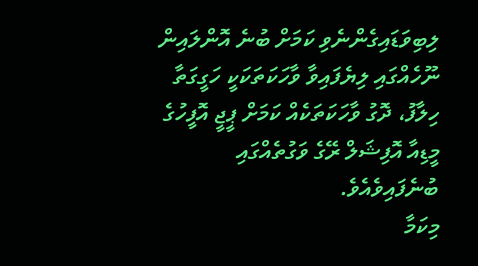ލިބިވަޑައިގެންނެވި ކަމަށް ބުނެ އޮންލައިން ނޫހެއްގައި ލިޔެފައިވާ ވާހަކަތަކަކީ ހަގީގަތާ ހިލާފު، ދޮގު ވާހަކަތަކެއް ކަމަށް ޕީޖީ އޮފީހުގެ މީޑިއާ އޮފިޝަލް ރޭގެ ވަގުތެއްގައި ބުނެފައިވެއެވެ.
މިކަމާ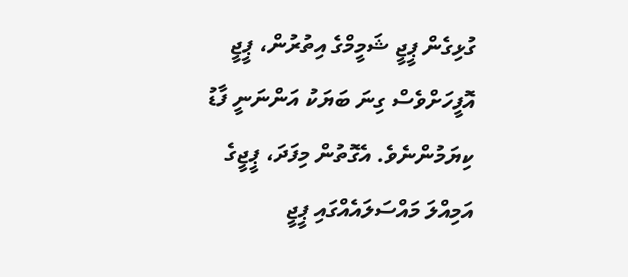ގުޅިގެން ޕީޖީ ޝަމީމްގެ އިތުރުން، ޕީޖީ އޮފީހަށްވެސް ގިނަ ބަޔަކު އަންނަނީ ފާޑު ކިޔަމުންނެވެ. އެގޮތުން މިފަދަ، ޕީޖީގެ އަމިއްލަ މައްސަލައެއްގައި ޕީޖީ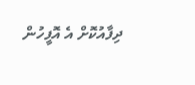ދިފާއުކޮށް އެ އޮފީހުން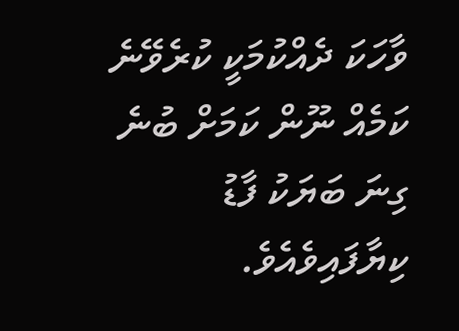ވާހަކަ ދެއްކުމަކީ ކުރެވޭނެ ކަމެއް ނޫން ކަމަށް ބުނެ ގިނަ ބަޔަކު ފާޑު ކިޔާފައިވެއެވެ.